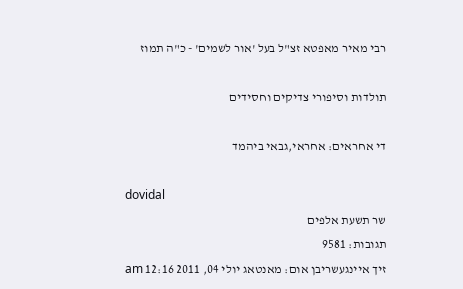רבי מאיר מאפטא זצ"ל בעל 'אור לשמים' - כ"ה תמוז

תולדות וסיפורי צדיקים וחסידים

די אחראים: אחראי,גבאי ביהמד

dovidal
שר תשעת אלפים
תגובות: 9581
זיך איינגעשריבן אום: מאנטאג יולי 04, 2011 12:16 am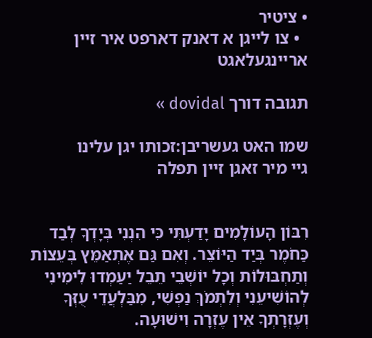• ציטיר
  • צו לייגן א דאנק דארפט איר זיין אריינגעלאגט

תגובה דורך dovidal »

שמו האט געשריבן:זכותו יגן עלינו
גיי מיר זאגן זיין תפלה


רִבּוֹן הָעוֹלָמִים יָדַעְתִּי כִּי הִנְנִי בְּיָדְךָ לְבַד כַּחֹמֶר בְּיַד הַיּוֹצֵר. וְאִם גַּם אֶתְאַמֵּץ בְּעֵצוֹת וְתַחְבּוּלוֹת וְכָל יוֹשְׁבֵי תֵבֵל יַעַמְדוּ לִימִינִי לְהוֹשִׁיעֵנִי וְלִתְמֹךְ נַפְשִׁי, מִבַּלְעֲדֵי עֻזְּךָ וְעֶזְרָתְךָ אֵין עֶזְרָה וִישׁוּעָה.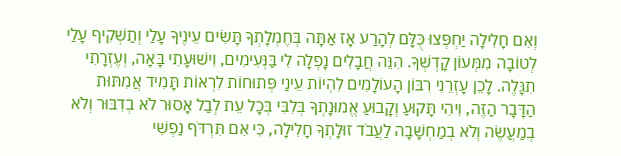וְאִם חָלִילָה יַחְפְּצוּ כֻּלָּם לְהָרַע אָז אַתָּה בְּחֶמְלָתְךָ תָּשִׂים עֵינֶיךָ עָלַי וְתַשְׁקִיף עָלַי לְטוֹבָה מִמְּעוֹן קָדְשְׁךָ. הִנֵּה חֲבָלִים נָפְלָה לִי בַּנְּעִימִים, וִישׁוּעָתִי בָּאָה, וְעֶזְרָתִי תִגָּלֶה. לָכֵן עָזְרֵנִי רִבּוֹן הָעוֹלָמִים לִהְיוֹת עֵינַי פְּתוּחוֹת לִרְאוֹת תָּמִיד אֲמִתּוּת הַדָּבָר הַזֶּה, וִיהִי תָּקוּעַ וְקָבוּעַ אֱמוּנָתְךָ בְּלִבִּי בְּכָל עֵת לְבַל אָסוּר לֹא בְדִבּוּר וְלֹא בְמַעֲשֶׂה וְלֹא בְמַחְשָׁבָה לַעֲבֹד זוּלָתְךָ חָלִילָה, כִּי אִם תִּרְדֹּף נַפְשִׁי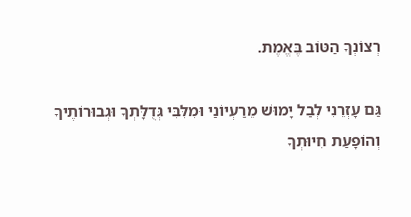רְצוֹנְךָ הַטּוֹב בֶּאֱמֶת.

גַּם עָזְרֵנִי לְבַל יָמוּשׁ מֵרַעְיוֹנַי וּמִלִּבִּי גְּדֻלָּתְךָ וּגְבוּרוֹתֶיךָ וְהוֹפָעַת חִיוּתְךָ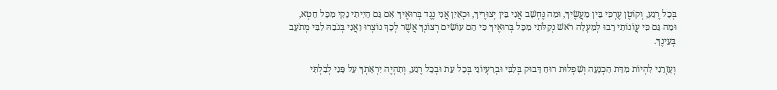בְּכָל רֶגַע, וְקוֹטֶן עֶרְכִּי בֵּין מַעֲשֶׂיךָ, וּמַה נֶּחְשָׁב אֲנִי בֵּין יְצוּרֶיךָ, וּכְאַיִן אֲנִי נֶגֶד בְּרוּאֶיךָ אִם גַּם הָיִיתִי נָקִי מִכָּל חֵטְא, וּמַה גַּם כִּי עֲוֹנוֹתַי רָבוּ לְמַעְלָה רֹאשׁ נְקַלֹּתִי מִכָּל בְּרוּאֶיךָ כִּי הֵם עוֹשִׂים רְצוֹנְךָ אֲשֶׁר לְכָךְ נוֹצְרוּ וַאֲנִי בְּגֹבַהּ לִבִּי מְתֹעָב בְּעֵינֶךָ.

וְעָזְרֵנִי לִהְיוֹת מִדַּת הַכְנָעָה וְשִׁפְלוּת רוּחַ דָּבוּק בְּלִבִּי וּבְרַעְיוֹנַי בְּכָל עֵת וּבְכָל רֶגַע, וְתִהְיֶה יִרְאָתְךָ עַל פָּנַי לְבִלְתִּי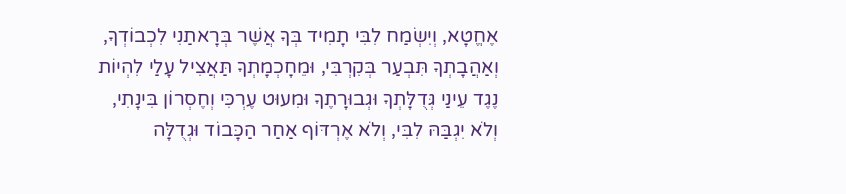אֶחֱטָא, וְיִשְׂמַח לִבִּי תָמִיד בְּךָ אֲשֶׁר בְּרָאתַנִי לִכְבוֹדְךָ, וְאַהֲבָתְךָ תִּבְעַר בְּקִרְבִּי, וּמֵחָכְמָתְךָ תַּאֲצִיל עָלַי לִהְיוֹת נֶגֶד עֵינַי גְּדֻלָּתְךָ וּגְבוּרָתֶךָ וּמִעוּט עֶרְכִּי וְחֶסְרוֹן בִּינָתִי, וְלֹא יִגְבַּהּ לִבִּי, וְלֹא אֶרְדּוֹף אַחַר הַכָּבוֹד וּגְדֻלָּה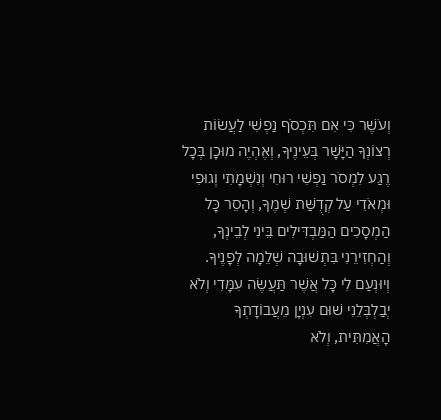וְעֹשֶׁר כִּי אִם תִּכְסֹף נַפְשִׁי לַעֲשׂוֹת רְצוֹנְךָ הַיָּשָׁר בְּעֵינֶיךָ, וְאֶהְיֶה מוּכָן בְּכָל רֶגַע לִמְסֹר נַפְשִׁי רוּחִי וְנִשְׁמָתִי וְגוּפִי וּמְאֹדִי עַל קְדֻשַּׁת שְׁמֶךָ, וְהָסֵר כָּל הַמְסָכִים הַמַּבְדִּילִים בֵּינִי לְבֵינְךָ, וְהַחְזִירֵנִי בִּתְשׁוּבָה שְׁלֵמָה לְפָנֶיךָ.
וְיוּנְעַם לִי כָּל אֲשֶׁר תַּעֲשֶׂה עִמָּדִי וְלֹא יְבַלְבְּלֵנִי שׁוּם עִנְיָן מֵעֲבוֹדָתְךָ הָאֲמִתִּית, וְלֹא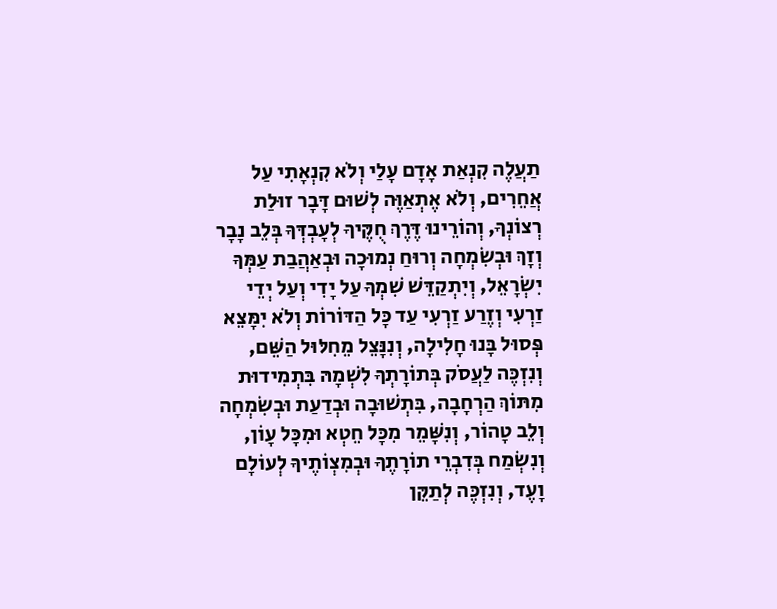תַעֲלֶה קִנְאַת אָדָם עָלַי וְלֹא קִנְאָתִי עַל אֲחֵרִים, וְלֹא אֶתְאַוֶּה לְשׁוּם דָּבָר זוּלַת רְצוֹנְךָ, וְהוֹרֵינוּ דֶּרֶךְ חֻקֶּיךָ לְעָבְדְּךָ בְּלֵב נָבָר וְזָךְ וּבְשִׂמְחָה וְרוּחַ נְמוּכָה וּבְאַהֲבַת עַמְּךָ יִשְׂרָאֵל, וְיִתְקַדֵּשׁ שִׁמְךָ עַל יָדִי וְעַל יְדֵי זַרְעִי וְזֶרַע זַרְעִי עַד כָּל הַדּוֹרוֹת וְלֹא יִמָּצֵא פְּסוּל בָּנוּ חָלִילָה, וְנִנָּצֵל מֵחִלּוּל הַשֵּׁם, וְנִזְכֶּה לַעֲסֹק בְּתוֹרָתְךָ לִשְׁמָהּ בִּתְמִידוּת מִתּוֹךְ הַרְחָבָה, בִּתְשׁוּבָה וּבְדַעַת וּבְשִׂמְחָה וְלֵב טָהוֹר, וְנִשָּׁמֵר מִכָּל חֵטְא וּמִכָּל עָוֹן, וְנִשְׂמַח בְּדִבְרֵי תוֹרָתֶךָ וּבְמִצְוֹתֶיךָ לְעוֹלָם וָעֶד, וְנִזְכֶּה לְתַקֵּן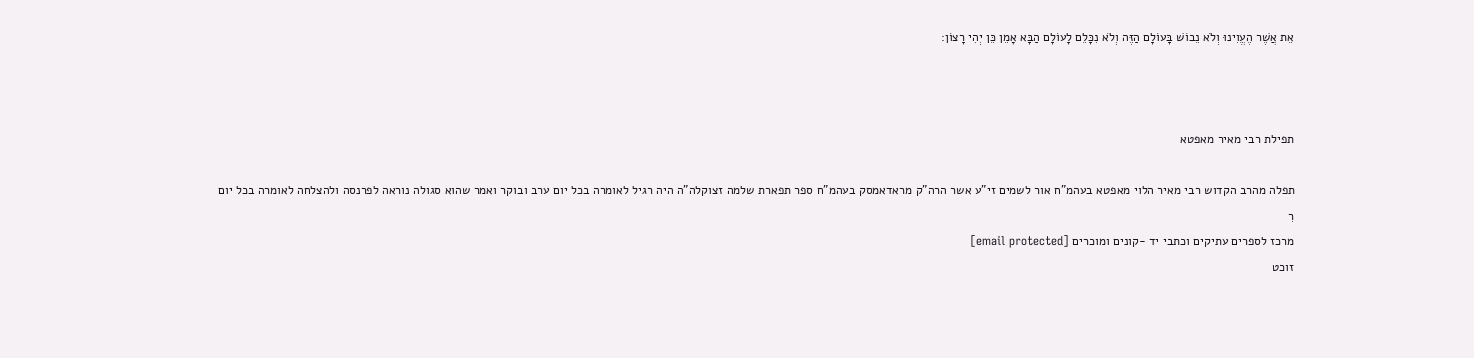אֵת אֲשֶׁר הֶעֱוִינוּ וְלֹא נֵבוֹשׁ בָּעוֹלָם הַזֶּה וְלֹא נִכָּלֵם לָעוֹלָם הַבָּא אָמֵן כֵּן יְהִי רָצוֹן:



תפילת רבי מאיר מאפטא

תפלה מהרב הקדוש רבי מאיר הלוי מאפטא בעהמ"ח אור לשמים זי"ע אשר הרה"ק מראדאמסק בעהמ"ח ספר תפארת שלמה זצוקלה"ה היה רגיל לאומרה בכל יום ערב ובוקר ואמר שהוא סגולה נוראה לפרנסה ולהצלחה לאומרה בכל יום
רִ
מרכז לספרים עתיקים וכתבי יד -קונים ומוכרים [email protected]
זוכט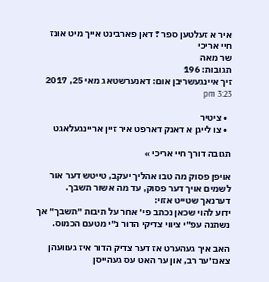איר א זעלטען ספר ? דאן פארבינט אייך מיט אונז
חיי אריכי
שר מאה
תגובות: 196
זיך איינגעשריבן אום: דאנערשטאג מאי 25, 2017 3:23 pm

  • ציטיר
  • צו לייגן א דאנק דארפט איר זיין אריינגעלאגט

תגובה דורך חיי אריכי »

אויפן פסוק מה טבו אהליך יעקב, טייטש דער אור לשמים אויך דער פסוק, עד מה אשור תשבך.
דערנאך שטייט אזוי:
ידוע להוי שכאן נכתב פי׳ אחר על תיבות ״תשבך״ אך נשתנה עפ״י ציווי צדיקי הדור נ״י מטעם הכמוס.

האב איך געהערט אז דער צדיק הדור איז געוועהן צאנז׳ער רב, און ער האט עס געהייסן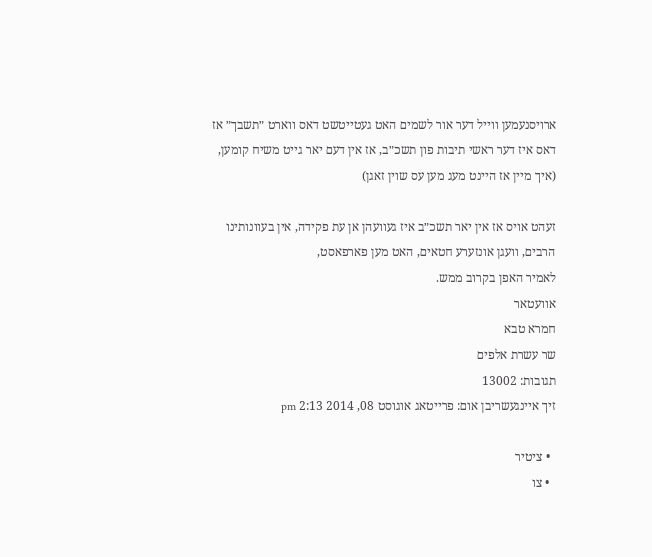ארויסנעמען ווייל דער אור לשמים האט געטייטשט דאס ווארט ״תשבך״ אז דאס איז דער ראשי תיבות פון תשכ״ב, אז אין דעם יאר גייט משיח קומען,
(איך מיין אז היינט מעג מען עס שוין זאגן)

זעהט אויס אז אין יאר תשכ״ב איז געוועהן אן עת פקידה, אין בעוונותינו הרבים, וועגן אונזערע חטאים, האט מען פארפאסט,
לאמיר האפן בקרוב ממש.
אוועטאר
חמרא טבא
שר עשרת אלפים
תגובות: 13002
זיך איינגעשריבן אום: פרייטאג אוגוסט 08, 2014 2:13 pm

  • ציטיר
  • צו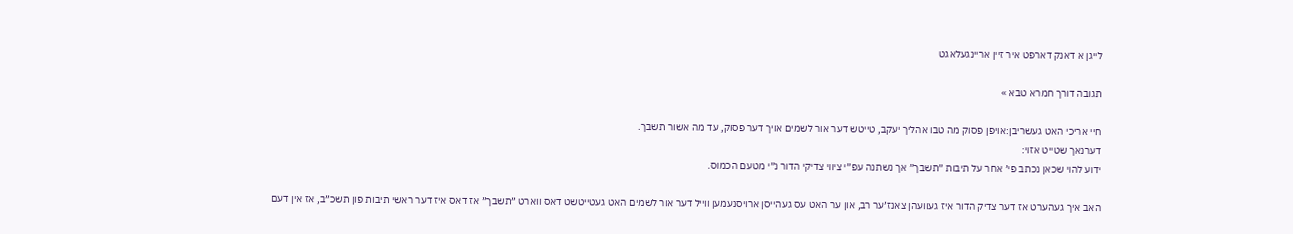לייגן א דאנק דארפט איר זיין אריינגעלאגט

תגובה דורך חמרא טבא »

חיי אריכי האט געשריבן:אויפן פסוק מה טבו אהליך יעקב, טייטש דער אור לשמים אויך דער פסוק, עד מה אשור תשבך.
דערנאך שטייט אזוי:
ידוע להוי שכאן נכתב פי׳ אחר על תיבות ״תשבך״ אך נשתנה עפ״י ציווי צדיקי הדור נ״י מטעם הכמוס.

האב איך געהערט אז דער צדיק הדור איז געוועהן צאנז׳ער רב, און ער האט עס געהייסן ארויסנעמען ווייל דער אור לשמים האט געטייטשט דאס ווארט ״תשבך״ אז דאס איז דער ראשי תיבות פון תשכ״ב, אז אין דעם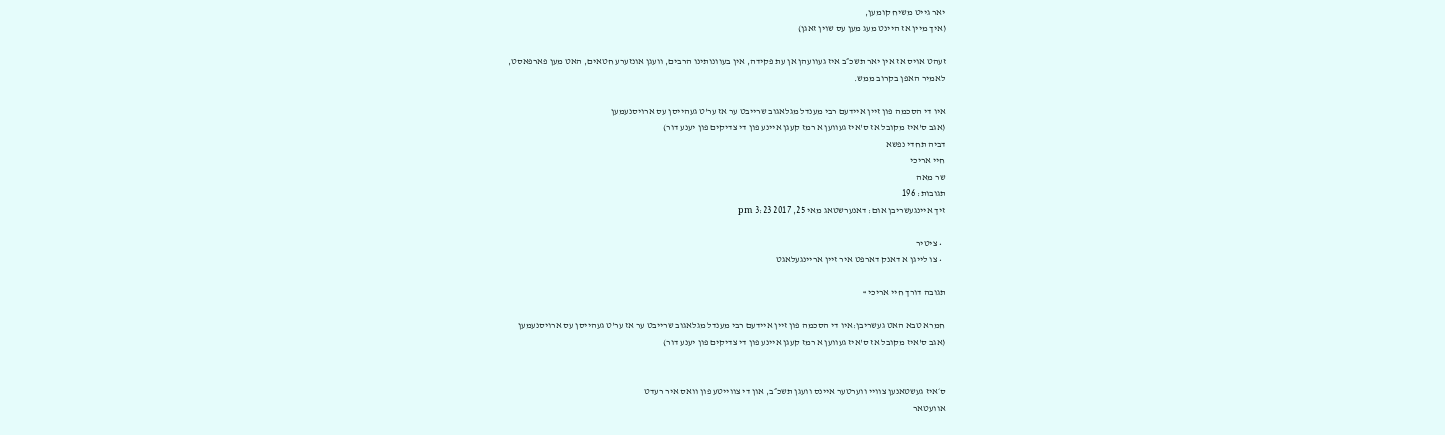יאר גייט משיח קומען,
(איך מיין אז היינט מעג מען עס שוין זאגן)

זעהט אויס אז אין יאר תשכ״ב איז געוועהן אן עת פקידה, אין בעוונותינו הרבים, וועגן אונזערע חטאים, האט מען פארפאסט,
לאמיר האפן בקרוב ממש.

איו די הסכמה פון זיין איידעם רבי מענדל מגלאגוב שרייבט ער אז ער'ט געהייסן עס ארויסנעמען
(אגב ס'איז מקובל אז ס'איז געווען א רמז קעגן איינע פון די צדיקים פון יענע דור)
דביה תחדי נפשא
חיי אריכי
שר מאה
תגובות: 196
זיך איינגעשריבן אום: דאנערשטאג מאי 25, 2017 3:23 pm

  • ציטיר
  • צו לייגן א דאנק דארפט איר זיין אריינגעלאגט

תגובה דורך חיי אריכי »

חמרא טבא האט געשריבן:איו די הסכמה פון זיין איידעם רבי מענדל מגלאגוב שרייבט ער אז ער'ט געהייסן עס ארויסנעמען
(אגב ס'איז מקובל אז ס'איז געווען א רמז קעגן איינע פון די צדיקים פון יענע דור)


ס׳איז געשטאנען צוויי ווערטער איינס וועגן תשכ״ב, און די צווייטע פון וואס איר רעדט
אוועטאר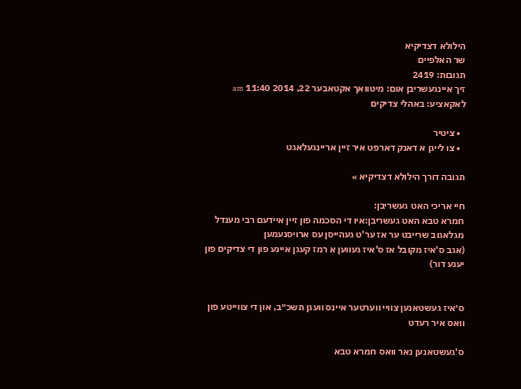הילולא דצדיקיא
שר האלפיים
תגובות: 2419
זיך איינגעשריבן אום: מיטוואך אקטאבער 22, 2014 11:40 am
לאקאציע: באהלי צדיקים

  • ציטיר
  • צו לייגן א דאנק דארפט איר זיין אריינגעלאגט

תגובה דורך הילולא דצדיקיא »

חיי אריכי האט געשריבן:
חמרא טבא האט געשריבן:איו די הסכמה פון זיין איידעם רבי מענדל מגלאגוב שרייבט ער אז ער'ט געהייסן עס ארויסנעמען
(אגב ס'איז מקובל אז ס'איז געווען א רמז קעגן איינע פון די צדיקים פון יענע דור)


ס׳איז געשטאנען צוויי ווערטער איינס וועגן תשכ״ב, און די צווייטע פון וואס איר רעדט

ס'געשטאנען נאר וואס חמרא טבא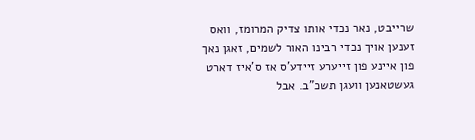שרייבט, נאר נכדי אותו צדיק המרומז, וואס זענען אויך נכדי רבינו האור לשמים, זאגן נאך פון איינע פון זייערע זיידע'ס אז ס'איז דארט געשטאנען וועגן תשכ"ב. אבל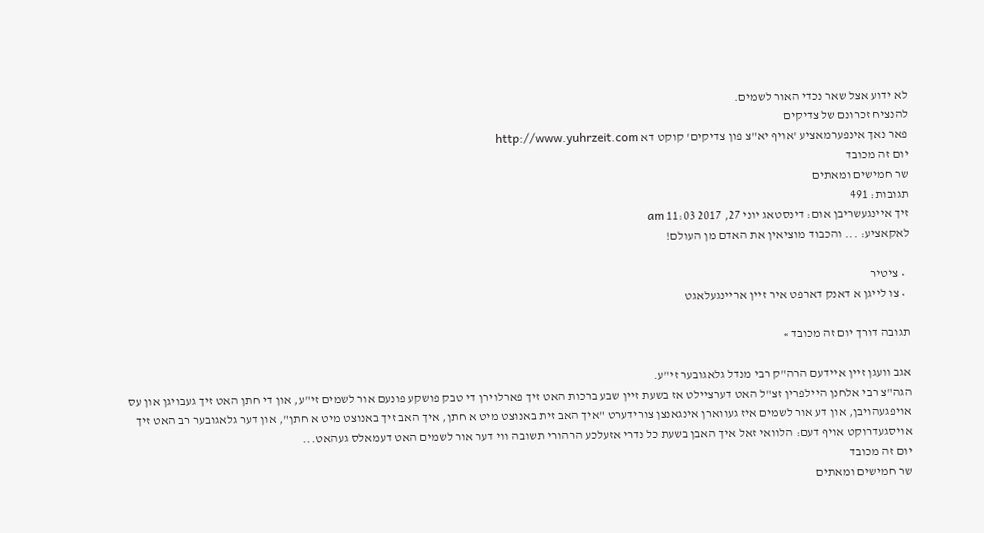לא ידוע אצל שאר נכדי האור לשמים.
להנציח זכרונם של צדיקים
פאר נאך אינפערמאציע 'אויף יא"צ פון צדיקים' קוקט דא http://www.yuhrzeit.com
יום זה מכובד
שר חמישים ומאתים
תגובות: 491
זיך איינגעשריבן אום: דינסטאג יוני 27, 2017 11:03 am
לאקאציע: ... והכבוד מוציאין את האדם מן העולם!

  • ציטיר
  • צו לייגן א דאנק דארפט איר זיין אריינגעלאגט

תגובה דורך יום זה מכובד »

אגב וועגן זיין איידעם הרה"ק רבי מנדל גלאגובער זי"ע.
הגה"צ רבי אלחנן היילפרין זצ"ל האט דערציילט אז בשעת זיין שבע ברכות האט זיך פארלוירן די טבק פושקע פונעם אור לשמים זי"ע, און די חתן האט זיך געבויגן און עס אויפגעהויבן, און דע אור לשמים איז געווארן אינגאנצן צורידערט "איך האב זית באנוצט מיט א חתן, איך האב זיך באנוצט מיט א חתן", און דער גלאגובער רב האט זיך אויסגעדרוקט אויף דעם: הלוואי זאל איך האבן בשעת כל נדרי אזעלכע הרהורי תשובה ווי דער אור לשמים האט דעמאלס געהאט...
יום זה מכובד
שר חמישים ומאתים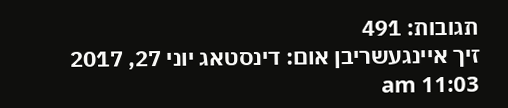תגובות: 491
זיך איינגעשריבן אום: דינסטאג יוני 27, 2017 11:03 am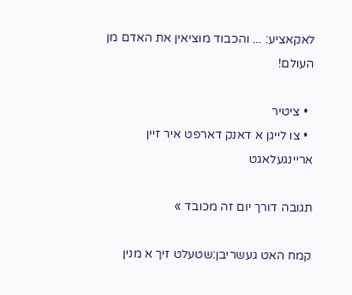לאקאציע: ... והכבוד מוציאין את האדם מן העולם!

  • ציטיר
  • צו לייגן א דאנק דארפט איר זיין אריינגעלאגט

תגובה דורך יום זה מכובד »

קמח האט געשריבן:שטעלט זיך א מנין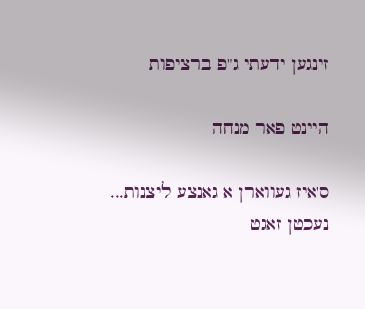זינגען ידעתי ג"פ ברציפות

היינט פאר מנחה

ס'איז געווארן א גאנצע ליצנות...
נעכטן זאגט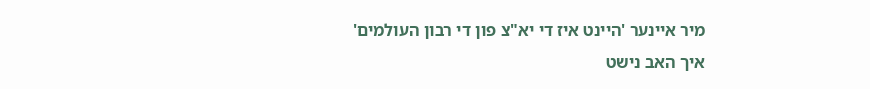מיר איינער 'היינט איז די יא"צ פון די רבון העולמים'
איך האב נישט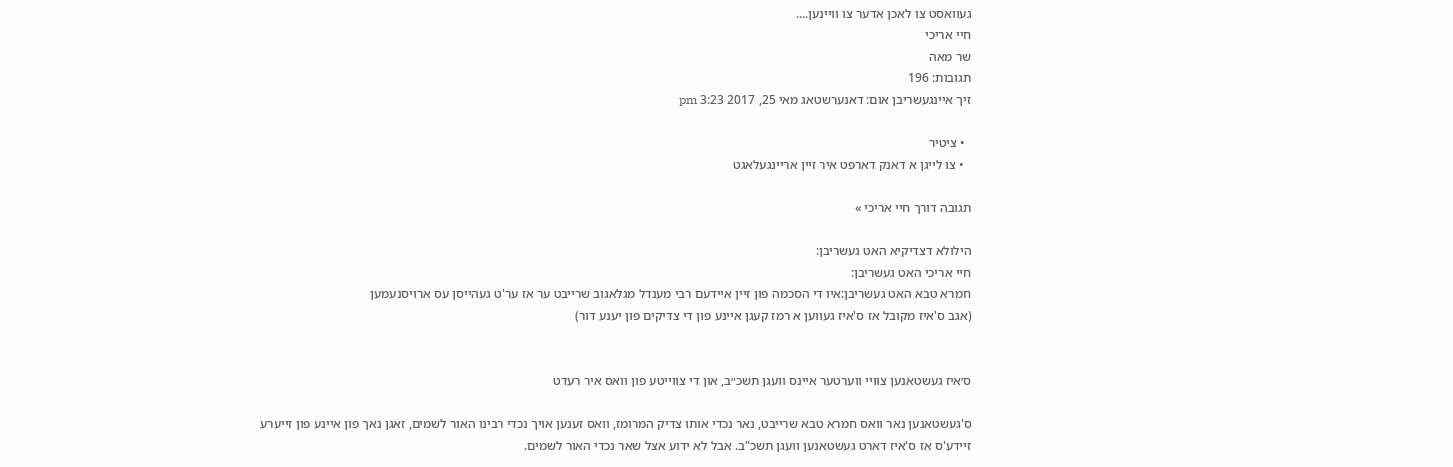געוואסט צו לאכן אדער צו וויינען....
חיי אריכי
שר מאה
תגובות: 196
זיך איינגעשריבן אום: דאנערשטאג מאי 25, 2017 3:23 pm

  • ציטיר
  • צו לייגן א דאנק דארפט איר זיין אריינגעלאגט

תגובה דורך חיי אריכי »

הילולא דצדיקיא האט געשריבן:
חיי אריכי האט געשריבן:
חמרא טבא האט געשריבן:איו די הסכמה פון זיין איידעם רבי מענדל מגלאגוב שרייבט ער אז ער'ט געהייסן עס ארויסנעמען
(אגב ס'איז מקובל אז ס'איז געווען א רמז קעגן איינע פון די צדיקים פון יענע דור)


ס׳איז געשטאנען צוויי ווערטער איינס וועגן תשכ״ב, און די צווייטע פון וואס איר רעדט

ס'געשטאנען נאר וואס חמרא טבא שרייבט, נאר נכדי אותו צדיק המרומז, וואס זענען אויך נכדי רבינו האור לשמים, זאגן נאך פון איינע פון זייערע זיידע'ס אז ס'איז דארט געשטאנען וועגן תשכ"ב. אבל לא ידוע אצל שאר נכדי האור לשמים.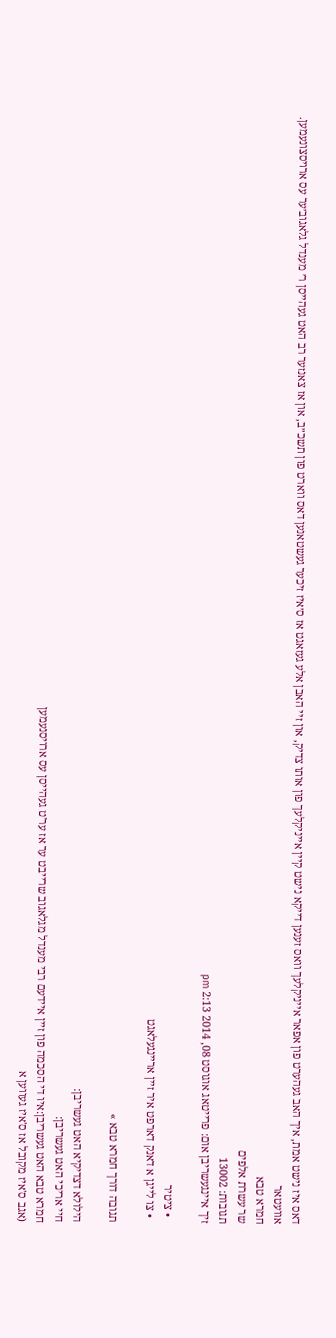דאס איז נישט אמת, איך האב געהערט פון אפאר אייניקלעך וואס זענען דייקא נישט קיין אייניקלעך פון אותו צדיק, און זיי האבן אלע געזאגט אז ס׳איז זיכער געשטאנען דאס ווארט פון תשכ״ב, און אז צאנזער רב האט געהייסן ר׳ מענדל גלאגוב׳ער עס ארויסצונעמען.
אוועטאר
חמרא טבא
שר עשרת אלפים
תגובות: 13002
זיך איינגעשריבן אום: פרייטאג אוגוסט 08, 2014 2:13 pm

  • ציטיר
  • צו לייגן א דאנק דארפט איר זיין אריינגעלאגט

תגובה דורך חמרא טבא »

הילולא דצדיקיא האט געשריבן:
חיי אריכי האט געשריבן:
חמרא טבא האט געשריבן:איו די הסכמה פון זיין איידעם רבי מענדל מגלאגוב שרייבט ער אז ער'ט געהייסן עס ארויסנעמען
(אגב ס'איז מקובל אז ס'איז געווען א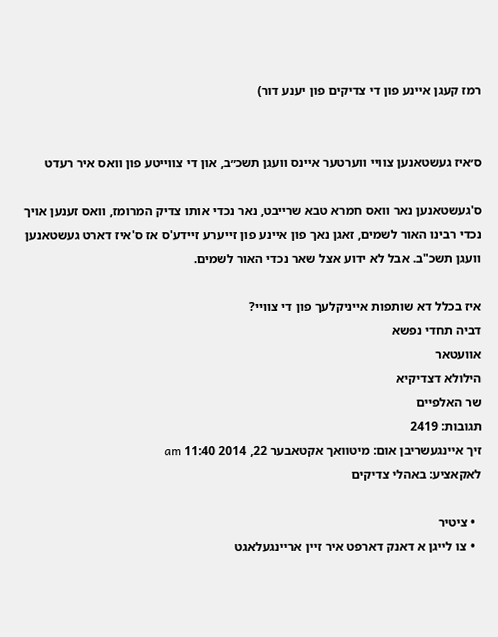רמז קעגן איינע פון די צדיקים פון יענע דור)


ס׳איז געשטאנען צוויי ווערטער איינס וועגן תשכ״ב, און די צווייטע פון וואס איר רעדט

ס'געשטאנען נאר וואס חמרא טבא שרייבט, נאר נכדי אותו צדיק המרומז, וואס זענען אויך נכדי רבינו האור לשמים, זאגן נאך פון איינע פון זייערע זיידע'ס אז ס'איז דארט געשטאנען וועגן תשכ"ב. אבל לא ידוע אצל שאר נכדי האור לשמים.

איז בכלל דא שותפות אייניקלעך פון די צוויי?
דביה תחדי נפשא
אוועטאר
הילולא דצדיקיא
שר האלפיים
תגובות: 2419
זיך איינגעשריבן אום: מיטוואך אקטאבער 22, 2014 11:40 am
לאקאציע: באהלי צדיקים

  • ציטיר
  • צו לייגן א דאנק דארפט איר זיין אריינגעלאגט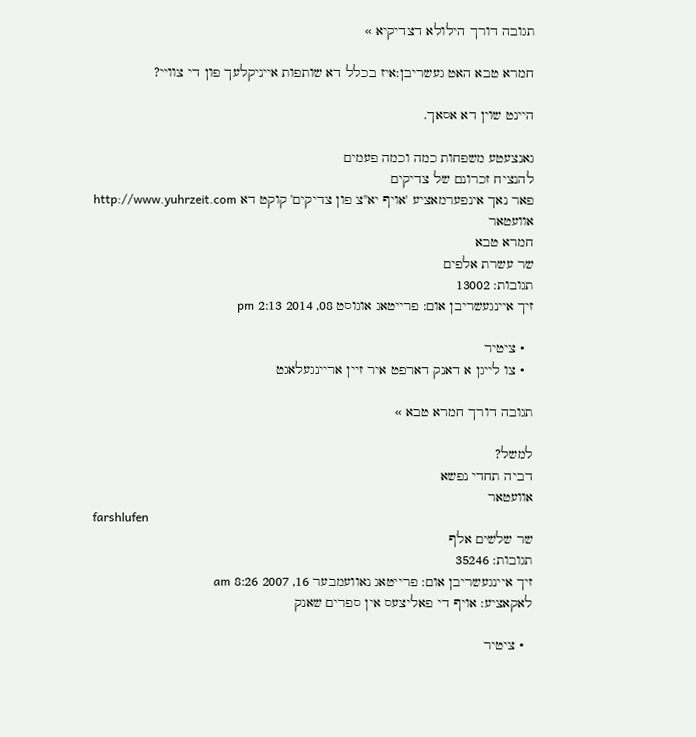תגובה דורך הילולא דצדיקיא »

חמרא טבא האט געשריבן:איז בכלל דא שותפות אייניקלעך פון די צוויי?

היינט שוין דא אסאך.

גאנצעטע משפחות כמה וכמה פעמים
להנציח זכרונם של צדיקים
פאר נאך אינפערמאציע 'אויף יא"צ פון צדיקים' קוקט דא http://www.yuhrzeit.com
אוועטאר
חמרא טבא
שר עשרת אלפים
תגובות: 13002
זיך איינגעשריבן אום: פרייטאג אוגוסט 08, 2014 2:13 pm

  • ציטיר
  • צו לייגן א דאנק דארפט איר זיין אריינגעלאגט

תגובה דורך חמרא טבא »

למשל?
דביה תחדי נפשא
אוועטאר
farshlufen
שר שלשים אלף
תגובות: 35246
זיך איינגעשריבן אום: פרייטאג נאוועמבער 16, 2007 8:26 am
לאקאציע: אויף די פאליצעס אין ספרים שאנק

  • ציטיר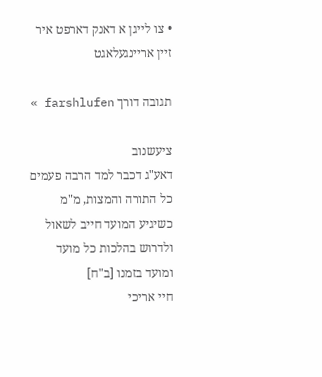• צו לייגן א דאנק דארפט איר זיין אריינגעלאגט

תגובה דורך farshlufen »

ציעשנוב
דאע"ג דכבר למד הרבה פעמים כל התורה והמצות, מ"מ כשיגיע המועד חייב לשאול ולדרוש בהלכות כל מועד ומועד בזמנו [ב"ח]
חיי אריכי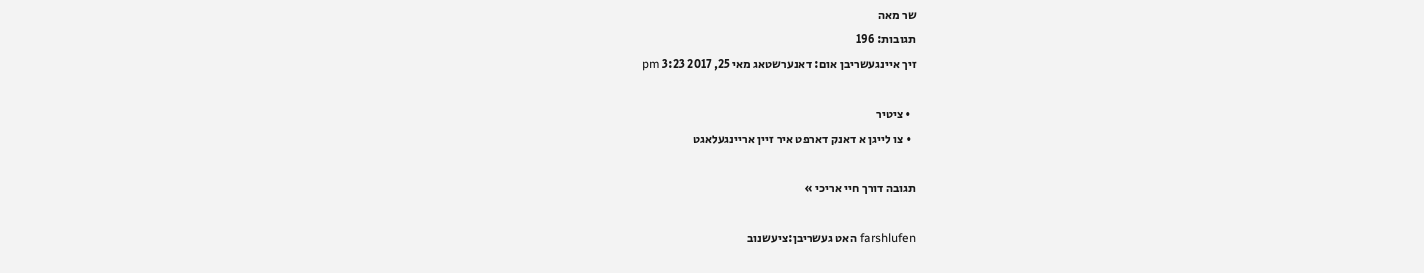שר מאה
תגובות: 196
זיך איינגעשריבן אום: דאנערשטאג מאי 25, 2017 3:23 pm

  • ציטיר
  • צו לייגן א דאנק דארפט איר זיין אריינגעלאגט

תגובה דורך חיי אריכי »

farshlufen האט געשריבן:ציעשנוב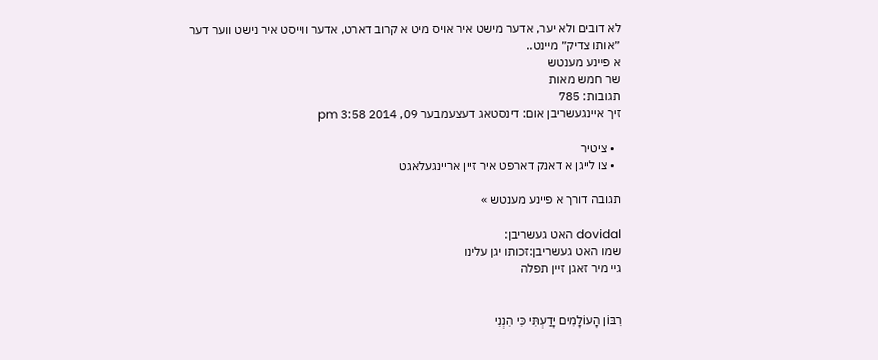לא דובים ולא יער, אדער מישט איר אויס מיט א קרוב דארט, אדער ווייסט איר נישט ווער דער ״אותו צדיק״ מיינט..
א פיינע מענטש
שר חמש מאות
תגובות: 785
זיך איינגעשריבן אום: דינסטאג דעצעמבער 09, 2014 3:58 pm

  • ציטיר
  • צו לייגן א דאנק דארפט איר זיין אריינגעלאגט

תגובה דורך א פיינע מענטש »

dovidal האט געשריבן:
שמו האט געשריבן:זכותו יגן עלינו
גיי מיר זאגן זיין תפלה


רִבּוֹן הָעוֹלָמִים יָדַעְתִּי כִּי הִנְנִי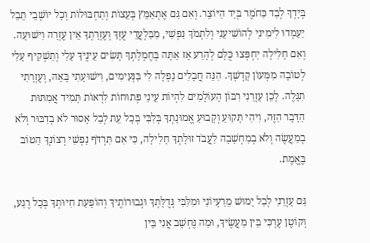בְּיָדְךָ לְבַד כַּחֹמֶר בְּיַד הַיּוֹצֵר. וְאִם גַּם אֶתְאַמֵּץ בְּעֵצוֹת וְתַחְבּוּלוֹת וְכָל יוֹשְׁבֵי תֵבֵל יַעַמְדוּ לִימִינִי לְהוֹשִׁיעֵנִי וְלִתְמֹךְ נַפְשִׁי, מִבַּלְעֲדֵי עֻזְּךָ וְעֶזְרָתְךָ אֵין עֶזְרָה וִישׁוּעָה. וְאִם חָלִילָה יַחְפְּצוּ כֻּלָּם לְהָרַע אָז אַתָּה בְּחֶמְלָתְךָ תָּשִׂים עֵינֶיךָ עָלַי וְתַשְׁקִיף עָלַי לְטוֹבָה מִמְּעוֹן קָדְשְׁךָ. הִנֵּה חֲבָלִים נָפְלָה לִי בַּנְּעִימִים, וִישׁוּעָתִי בָּאָה, וְעֶזְרָתִי תִגָּלֶה. לָכֵן עָזְרֵנִי רִבּוֹן הָעוֹלָמִים לִהְיוֹת עֵינַי פְּתוּחוֹת לִרְאוֹת תָּמִיד אֲמִתּוּת הַדָּבָר הַזֶּה, וִיהִי תָּקוּעַ וְקָבוּעַ אֱמוּנָתְךָ בְּלִבִּי בְּכָל עֵת לְבַל אָסוּר לֹא בְדִבּוּר וְלֹא בְמַעֲשֶׂה וְלֹא בְמַחְשָׁבָה לַעֲבֹד זוּלָתְךָ חָלִילָה, כִּי אִם תִּרְדֹּף נַפְשִׁי רְצוֹנְךָ הַטּוֹב בֶּאֱמֶת.

גַּם עָזְרֵנִי לְבַל יָמוּשׁ מֵרַעְיוֹנַי וּמִלִּבִּי גְּדֻלָּתְךָ וּגְבוּרוֹתֶיךָ וְהוֹפָעַת חִיוּתְךָ בְּכָל רֶגַע, וְקוֹטֶן עֶרְכִּי בֵּין מַעֲשֶׂיךָ, וּמַה נֶּחְשָׁב אֲנִי בֵּין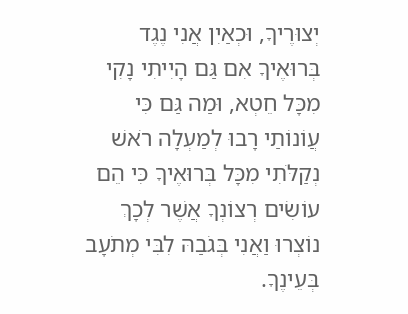יְצוּרֶיךָ, וּכְאַיִן אֲנִי נֶגֶד בְּרוּאֶיךָ אִם גַּם הָיִיתִי נָקִי מִכָּל חֵטְא, וּמַה גַּם כִּי עֲוֹנוֹתַי רָבוּ לְמַעְלָה רֹאשׁ נְקַלֹּתִי מִכָּל בְּרוּאֶיךָ כִּי הֵם עוֹשִׂים רְצוֹנְךָ אֲשֶׁר לְכָךְ נוֹצְרוּ וַאֲנִי בְּגֹבַהּ לִבִּי מְתֹעָב בְּעֵינֶךָ.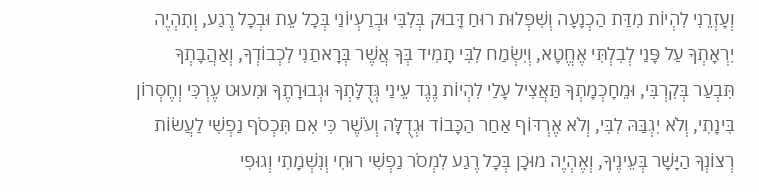וְעָזְרֵנִי לִהְיוֹת מִדַּת הַכְנָעָה וְשִׁפְלוּת רוּחַ דָּבוּק בְּלִבִּי וּבְרַעְיוֹנַי בְּכָל עֵת וּבְכָל רֶגַע, וְתִהְיֶה יִרְאָתְךָ עַל פָּנַי לְבִלְתִּי אֶחֱטָא, וְיִשְׂמַח לִבִּי תָמִיד בְּךָ אֲשֶׁר בְּרָאתַנִי לִכְבוֹדְךָ, וְאַהֲבָתְךָ תִּבְעַר בְּקִרְבִּי, וּמֵחָכְמָתְךָ תַּאֲצִיל עָלַי לִהְיוֹת נֶגֶד עֵינַי גְּדֻלָּתְךָ וּגְבוּרָתֶךָ וּמִעוּט עֶרְכִּי וְחֶסְרוֹן בִּינָתִי, וְלֹא יִגְבַּהּ לִבִּי, וְלֹא אֶרְדּוֹף אַחַר הַכָּבוֹד וּגְדֻלָּה וְעֹשֶׁר כִּי אִם תִּכְסֹף נַפְשִׁי לַעֲשׂוֹת רְצוֹנְךָ הַיָּשָׁר בְּעֵינֶיךָ, וְאֶהְיֶה מוּכָן בְּכָל רֶגַע לִמְסֹר נַפְשִׁי רוּחִי וְנִשְׁמָתִי וְגוּפִי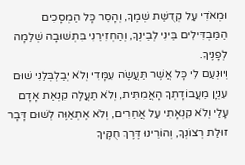וּמְאֹדִי עַל קְדֻשַּׁת שְׁמֶךָ, וְהָסֵר כָּל הַמְסָכִים הַמַּבְדִּילִים בֵּינִי לְבֵינְךָ, וְהַחְזִירֵנִי בִּתְשׁוּבָה שְׁלֵמָה לְפָנֶיךָ.
וְיוּנְעַם לִי כָּל אֲשֶׁר תַּעֲשֶׂה עִמָּדִי וְלֹא יְבַלְבְּלֵנִי שׁוּם עִנְיָן מֵעֲבוֹדָתְךָ הָאֲמִתִּית, וְלֹא תַעֲלֶה קִנְאַת אָדָם עָלַי וְלֹא קִנְאָתִי עַל אֲחֵרִים, וְלֹא אֶתְאַוֶּה לְשׁוּם דָּבָר זוּלַת רְצוֹנְךָ, וְהוֹרֵינוּ דֶּרֶךְ חֻקֶּיךָ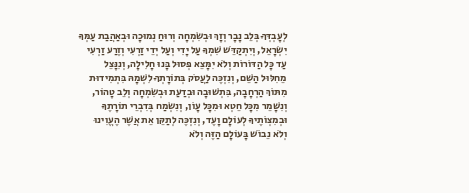לְעָבְדְּךָ בְּלֵב נָבָר וְזָךְ וּבְשִׂמְחָה וְרוּחַ נְמוּכָה וּבְאַהֲבַת עַמְּךָ יִשְׂרָאֵל, וְיִתְקַדֵּשׁ שִׁמְךָ עַל יָדִי וְעַל יְדֵי זַרְעִי וְזֶרַע זַרְעִי עַד כָּל הַדּוֹרוֹת וְלֹא יִמָּצֵא פְּסוּל בָּנוּ חָלִילָה, וְנִנָּצֵל מֵחִלּוּל הַשֵּׁם, וְנִזְכֶּה לַעֲסֹק בְּתוֹרָתְךָ לִשְׁמָהּ בִּתְמִידוּת מִתּוֹךְ הַרְחָבָה, בִּתְשׁוּבָה וּבְדַעַת וּבְשִׂמְחָה וְלֵב טָהוֹר, וְנִשָּׁמֵר מִכָּל חֵטְא וּמִכָּל עָוֹן, וְנִשְׂמַח בְּדִבְרֵי תוֹרָתֶךָ וּבְמִצְוֹתֶיךָ לְעוֹלָם וָעֶד, וְנִזְכֶּה לְתַקֵּן אֵת אֲשֶׁר הֶעֱוִינוּ וְלֹא נֵבוֹשׁ בָּעוֹלָם הַזֶּה וְלֹא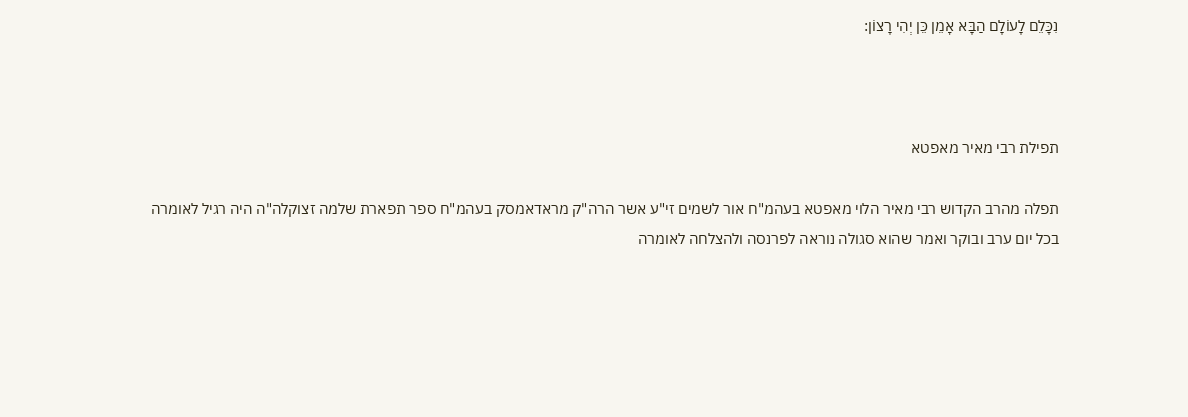נִכָּלֵם לָעוֹלָם הַבָּא אָמֵן כֵּן יְהִי רָצוֹן:



תפילת רבי מאיר מאפטא

תפלה מהרב הקדוש רבי מאיר הלוי מאפטא בעהמ"ח אור לשמים זי"ע אשר הרה"ק מראדאמסק בעהמ"ח ספר תפארת שלמה זצוקלה"ה היה רגיל לאומרה בכל יום ערב ובוקר ואמר שהוא סגולה נוראה לפרנסה ולהצלחה לאומרה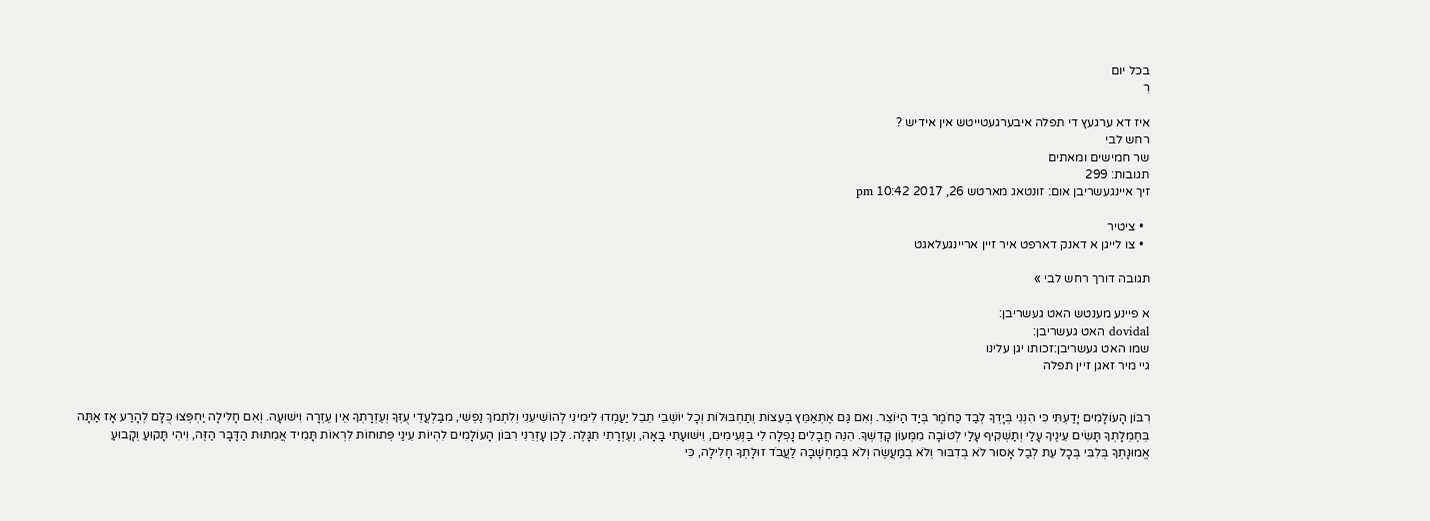בכל יום
רִ

איז דא ערגעץ די תפלה איבערגעטייטש אין אידיש ?
רחש לבי
שר חמישים ומאתים
תגובות: 299
זיך איינגעשריבן אום: זונטאג מארטש 26, 2017 10:42 pm

  • ציטיר
  • צו לייגן א דאנק דארפט איר זיין אריינגעלאגט

תגובה דורך רחש לבי »

א פיינע מענטש האט געשריבן:
dovidal האט געשריבן:
שמו האט געשריבן:זכותו יגן עלינו
גיי מיר זאגן זיין תפלה


רִבּוֹן הָעוֹלָמִים יָדַעְתִּי כִּי הִנְנִי בְּיָדְךָ לְבַד כַּחֹמֶר בְּיַד הַיּוֹצֵר. וְאִם גַּם אֶתְאַמֵּץ בְּעֵצוֹת וְתַחְבּוּלוֹת וְכָל יוֹשְׁבֵי תֵבֵל יַעַמְדוּ לִימִינִי לְהוֹשִׁיעֵנִי וְלִתְמֹךְ נַפְשִׁי, מִבַּלְעֲדֵי עֻזְּךָ וְעֶזְרָתְךָ אֵין עֶזְרָה וִישׁוּעָה. וְאִם חָלִילָה יַחְפְּצוּ כֻּלָּם לְהָרַע אָז אַתָּה בְּחֶמְלָתְךָ תָּשִׂים עֵינֶיךָ עָלַי וְתַשְׁקִיף עָלַי לְטוֹבָה מִמְּעוֹן קָדְשְׁךָ. הִנֵּה חֲבָלִים נָפְלָה לִי בַּנְּעִימִים, וִישׁוּעָתִי בָּאָה, וְעֶזְרָתִי תִגָּלֶה. לָכֵן עָזְרֵנִי רִבּוֹן הָעוֹלָמִים לִהְיוֹת עֵינַי פְּתוּחוֹת לִרְאוֹת תָּמִיד אֲמִתּוּת הַדָּבָר הַזֶּה, וִיהִי תָּקוּעַ וְקָבוּעַ אֱמוּנָתְךָ בְּלִבִּי בְּכָל עֵת לְבַל אָסוּר לֹא בְדִבּוּר וְלֹא בְמַעֲשֶׂה וְלֹא בְמַחְשָׁבָה לַעֲבֹד זוּלָתְךָ חָלִילָה, כִּי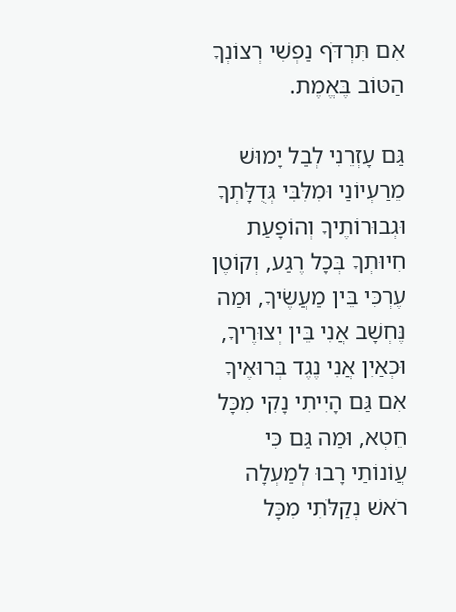אִם תִּרְדֹּף נַפְשִׁי רְצוֹנְךָ הַטּוֹב בֶּאֱמֶת.

גַּם עָזְרֵנִי לְבַל יָמוּשׁ מֵרַעְיוֹנַי וּמִלִּבִּי גְּדֻלָּתְךָ וּגְבוּרוֹתֶיךָ וְהוֹפָעַת חִיוּתְךָ בְּכָל רֶגַע, וְקוֹטֶן עֶרְכִּי בֵּין מַעֲשֶׂיךָ, וּמַה נֶּחְשָׁב אֲנִי בֵּין יְצוּרֶיךָ, וּכְאַיִן אֲנִי נֶגֶד בְּרוּאֶיךָ אִם גַּם הָיִיתִי נָקִי מִכָּל חֵטְא, וּמַה גַּם כִּי עֲוֹנוֹתַי רָבוּ לְמַעְלָה רֹאשׁ נְקַלֹּתִי מִכָּל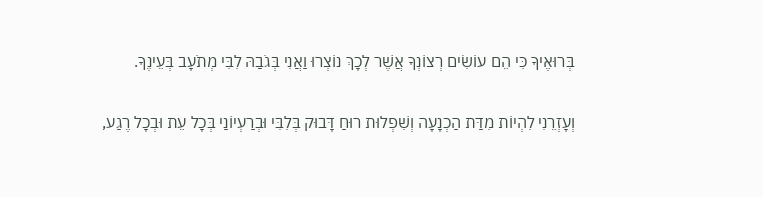בְּרוּאֶיךָ כִּי הֵם עוֹשִׂים רְצוֹנְךָ אֲשֶׁר לְכָךְ נוֹצְרוּ וַאֲנִי בְּגֹבַהּ לִבִּי מְתֹעָב בְּעֵינֶךָ.

וְעָזְרֵנִי לִהְיוֹת מִדַּת הַכְנָעָה וְשִׁפְלוּת רוּחַ דָּבוּק בְּלִבִּי וּבְרַעְיוֹנַי בְּכָל עֵת וּבְכָל רֶגַע,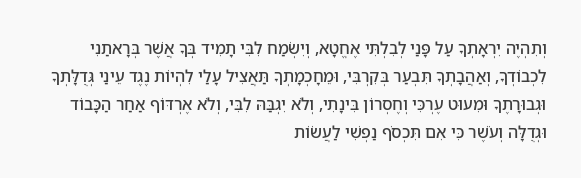וְתִהְיֶה יִרְאָתְךָ עַל פָּנַי לְבִלְתִּי אֶחֱטָא, וְיִשְׂמַח לִבִּי תָמִיד בְּךָ אֲשֶׁר בְּרָאתַנִי לִכְבוֹדְךָ, וְאַהֲבָתְךָ תִּבְעַר בְּקִרְבִּי, וּמֵחָכְמָתְךָ תַּאֲצִיל עָלַי לִהְיוֹת נֶגֶד עֵינַי גְּדֻלָּתְךָ וּגְבוּרָתֶךָ וּמִעוּט עֶרְכִּי וְחֶסְרוֹן בִּינָתִי, וְלֹא יִגְבַּהּ לִבִּי, וְלֹא אֶרְדּוֹף אַחַר הַכָּבוֹד וּגְדֻלָּה וְעֹשֶׁר כִּי אִם תִּכְסֹף נַפְשִׁי לַעֲשׂוֹת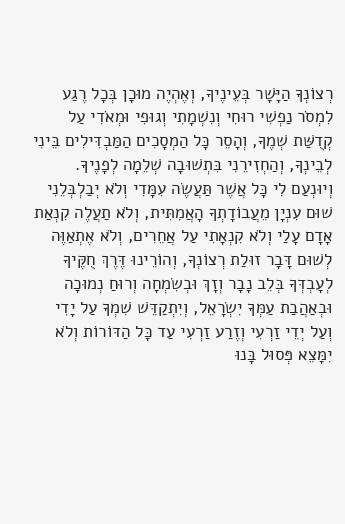רְצוֹנְךָ הַיָּשָׁר בְּעֵינֶיךָ, וְאֶהְיֶה מוּכָן בְּכָל רֶגַע לִמְסֹר נַפְשִׁי רוּחִי וְנִשְׁמָתִי וְגוּפִי וּמְאֹדִי עַל קְדֻשַּׁת שְׁמֶךָ, וְהָסֵר כָּל הַמְסָכִים הַמַּבְדִּילִים בֵּינִי לְבֵינְךָ, וְהַחְזִירֵנִי בִּתְשׁוּבָה שְׁלֵמָה לְפָנֶיךָ.
וְיוּנְעַם לִי כָּל אֲשֶׁר תַּעֲשֶׂה עִמָּדִי וְלֹא יְבַלְבְּלֵנִי שׁוּם עִנְיָן מֵעֲבוֹדָתְךָ הָאֲמִתִּית, וְלֹא תַעֲלֶה קִנְאַת אָדָם עָלַי וְלֹא קִנְאָתִי עַל אֲחֵרִים, וְלֹא אֶתְאַוֶּה לְשׁוּם דָּבָר זוּלַת רְצוֹנְךָ, וְהוֹרֵינוּ דֶּרֶךְ חֻקֶּיךָ לְעָבְדְּךָ בְּלֵב נָבָר וְזָךְ וּבְשִׂמְחָה וְרוּחַ נְמוּכָה וּבְאַהֲבַת עַמְּךָ יִשְׂרָאֵל, וְיִתְקַדֵּשׁ שִׁמְךָ עַל יָדִי וְעַל יְדֵי זַרְעִי וְזֶרַע זַרְעִי עַד כָּל הַדּוֹרוֹת וְלֹא יִמָּצֵא פְּסוּל בָּנוּ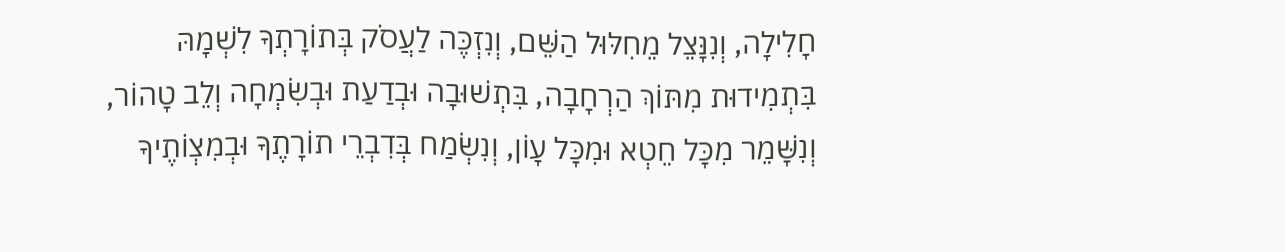חָלִילָה, וְנִנָּצֵל מֵחִלּוּל הַשֵּׁם, וְנִזְכֶּה לַעֲסֹק בְּתוֹרָתְךָ לִשְׁמָהּ בִּתְמִידוּת מִתּוֹךְ הַרְחָבָה, בִּתְשׁוּבָה וּבְדַעַת וּבְשִׂמְחָה וְלֵב טָהוֹר, וְנִשָּׁמֵר מִכָּל חֵטְא וּמִכָּל עָוֹן, וְנִשְׂמַח בְּדִבְרֵי תוֹרָתֶךָ וּבְמִצְוֹתֶיךָ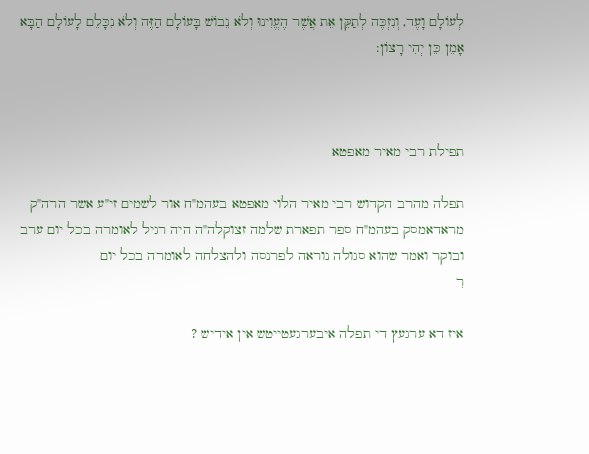לְעוֹלָם וָעֶד, וְנִזְכֶּה לְתַקֵּן אֵת אֲשֶׁר הֶעֱוִינוּ וְלֹא נֵבוֹשׁ בָּעוֹלָם הַזֶּה וְלֹא נִכָּלֵם לָעוֹלָם הַבָּא אָמֵן כֵּן יְהִי רָצוֹן:



תפילת רבי מאיר מאפטא

תפלה מהרב הקדוש רבי מאיר הלוי מאפטא בעהמ"ח אור לשמים זי"ע אשר הרה"ק מראדאמסק בעהמ"ח ספר תפארת שלמה זצוקלה"ה היה רגיל לאומרה בכל יום ערב ובוקר ואמר שהוא סגולה נוראה לפרנסה ולהצלחה לאומרה בכל יום
רִ

איז דא ערגעץ די תפלה איבערגעטייטש אין אידיש ?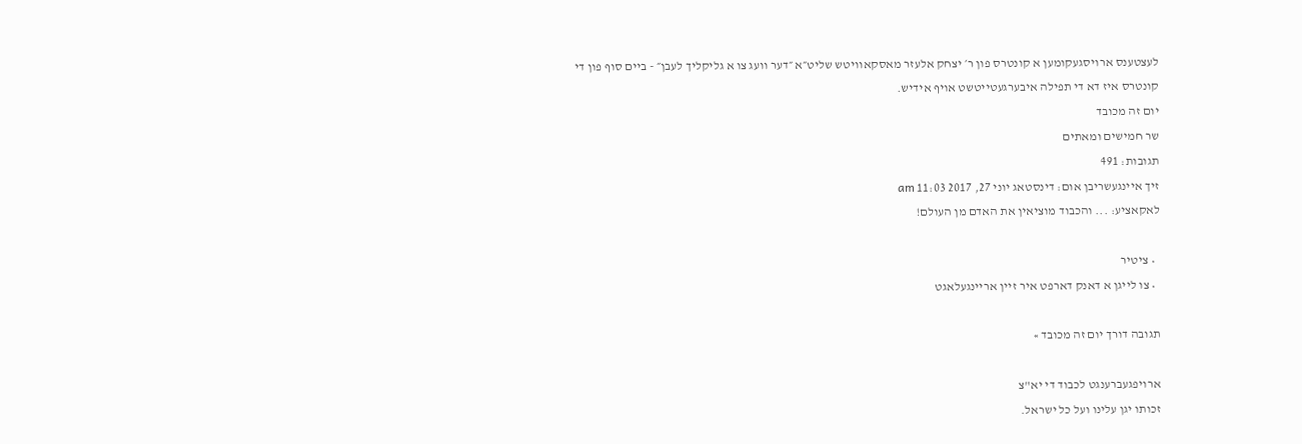לעצטענס ארויסגעקומען א קונטרס פון ר׳ יצחק אלעזר מאסקאוויטש שליט״א ״דער וועג צו א גליקליך לעבן״ - ביים סוף פון די קונטרס איז דא די תפילה איבערגעטייטשט אויף אידיש.
יום זה מכובד
שר חמישים ומאתים
תגובות: 491
זיך איינגעשריבן אום: דינסטאג יוני 27, 2017 11:03 am
לאקאציע: ... והכבוד מוציאין את האדם מן העולם!

  • ציטיר
  • צו לייגן א דאנק דארפט איר זיין אריינגעלאגט

תגובה דורך יום זה מכובד »

ארויפגעברענגט לכבוד די יא"צ
זכותו יגן עלינו ועל כל ישראל.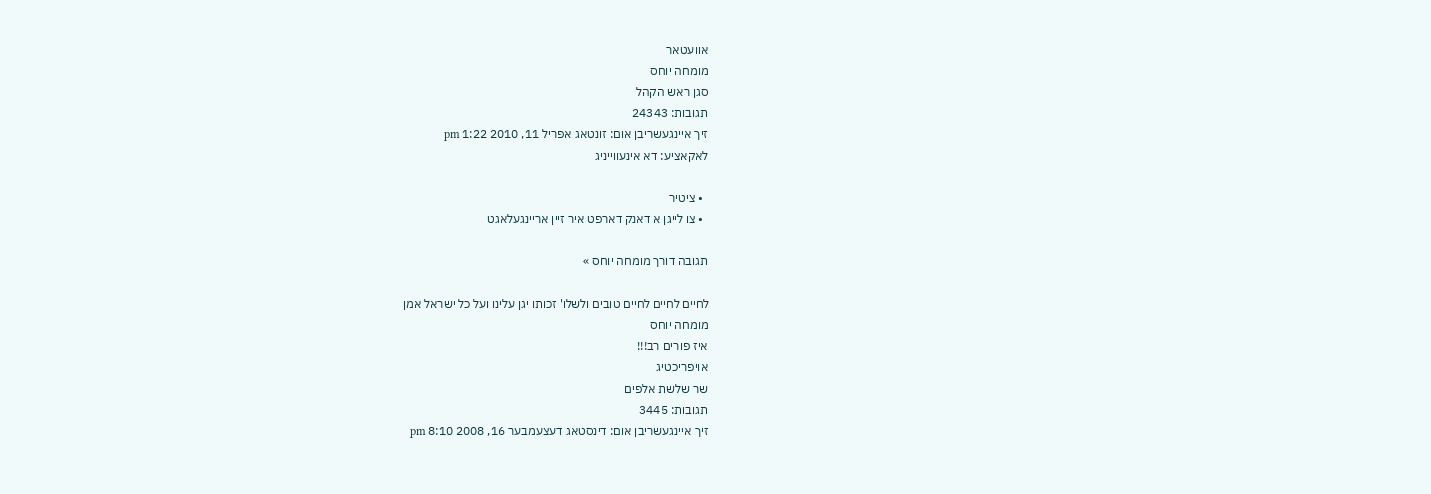אוועטאר
מומחה יוחס
סגן ראש הקהל
תגובות: 24343
זיך איינגעשריבן אום: זונטאג אפריל 11, 2010 1:22 pm
לאקאציע: דא אינעווייניג

  • ציטיר
  • צו לייגן א דאנק דארפט איר זיין אריינגעלאגט

תגובה דורך מומחה יוחס »

לחיים לחיים לחיים טובים ולשלו' זכותו יגן עלינו ועל כל ישראל אמן
מומחה יוחס
איז פורים רב!!!
אויפריכטיג
שר שלשת אלפים
תגובות: 3445
זיך איינגעשריבן אום: דינסטאג דעצעמבער 16, 2008 8:10 pm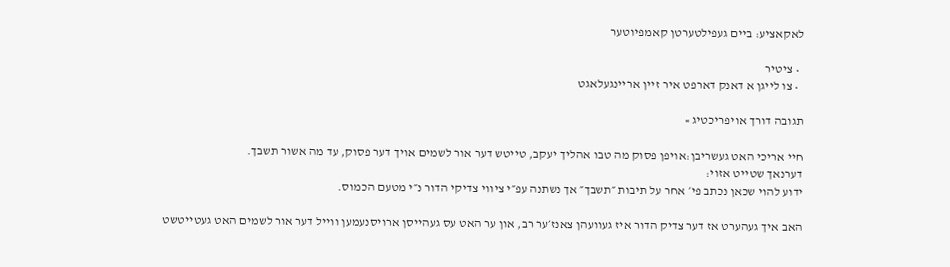לאקאציע: ביים געפילטערטן קאמפיוטער

  • ציטיר
  • צו לייגן א דאנק דארפט איר זיין אריינגעלאגט

תגובה דורך אויפריכטיג »

חיי אריכי האט געשריבן:אויפן פסוק מה טבו אהליך יעקב, טייטש דער אור לשמים אויך דער פסוק, עד מה אשור תשבך.
דערנאך שטייט אזוי:
ידוע להוי שכאן נכתב פי׳ אחר על תיבות ״תשבך״ אך נשתנה עפ״י ציווי צדיקי הדור נ״י מטעם הכמוס.

האב איך געהערט אז דער צדיק הדור איז געוועהן צאנז׳ער רב, און ער האט עס געהייסן ארויסנעמען ווייל דער אור לשמים האט געטייטשט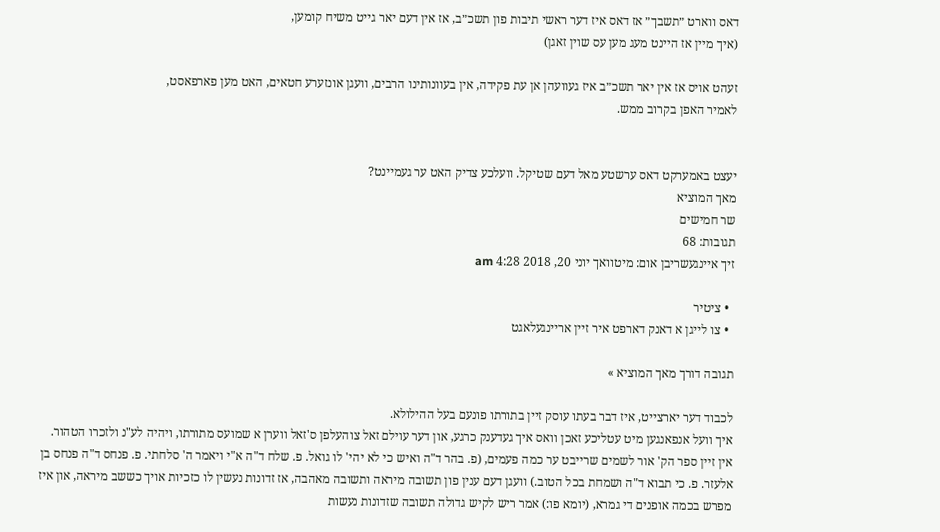דאס ווארט ״תשבך״ אז דאס איז דער ראשי תיבות פון תשכ״ב, אז אין דעם יאר גייט משיח קומען,
(איך מיין אז היינט מעג מען עס שוין זאגן)

זעהט אויס אז אין יאר תשכ״ב איז געוועהן אן עת פקידה, אין בעוונותינו הרבים, וועגן אונזערע חטאים, האט מען פארפאסט,
לאמיר האפן בקרוב ממש.


יעצט באמערקט דאס ערשטע מאל דעם שטיקל. וועלכע צדיק האט ער געמיינט?
מאך המוציא
שר חמישים
תגובות: 68
זיך איינגעשריבן אום: מיטוואך יוני 20, 2018 4:28 am

  • ציטיר
  • צו לייגן א דאנק דארפט איר זיין אריינגעלאגט

תגובה דורך מאך המוציא »

לכבוד דער יארצייט, איז דבר בעתו עוסק זיין בתורתו פונעם בעל ההילולא.
איך וועל אנפאנגען מיט עטליכע זאכן וואס איך געדענק כרגע, און דער עוילם זאל צוהעלפן ס'זאל ווערן א שמועס מתורתו, ויהיה לע"נ ולזכרו הטהור.
אין זיין ספר הק' אור לשמים שרייבט ער כמה פעמים, (פ. בהר ד"ה ואיש כי לא יהי' לו גואל. פ. שלח ד"ה א"י ויאמר ה' סלחתי. פ. פנחס ד"ה פנחס בן אלעזר. פ. כי תבוא ד"ה ושמחת בכל הטוב.) וועגן דעם ענין פון תשובה מיראה ותשובה מאהבה, אז זדונות נעשין לו כזכיות אויך כששב מיראה, און איז מפרש בכמה אופנים די גמרא, (יומא פו:) אמר ריש לקיש גדולה תשובה שזדונות נעשות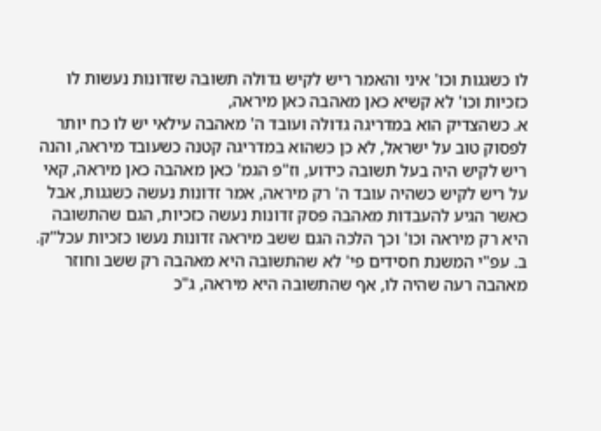לו כשגגות וכו' איני והאמר ריש לקיש גדולה תשובה שזדונות נעשות לו כזכיות וכו' לא קשיא כאן מאהבה כאן מיראה,
א. כשהצדיק הוא במדריגה גדולה ועובד ה' מאהבה עילאי יש לו כח יותר לפסוק טוב על ישראל, לא כן כשהוא במדריגה קטנה כשעובד מיראה, והנה ריש לקיש היה בעל תשובה כידוע, וז"פ הגמ' כאן מאהבה כאן מיראה, קאי על ריש לקיש כשהיה עובד ה' רק מיראה, אמר זדונות נעשה כשגגות, אבל כאשר הגיע להעבדות מאהבה פסק זדונות נעשה כזכיות, הגם שהתשובה היא רק מיראה וכו' וכך הלכה הגם ששב מיראה זדונות נעשו כזכיות עכל"ק.
ב. עפ"י המשנת חסידים פי' לא שהתשובה היא מאהבה רק ששב וחוזר מאהבה רעה שהיה לו, אף שהתשובה היא מיראה, ג"כ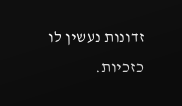זדונות נעשין לו כזכיות.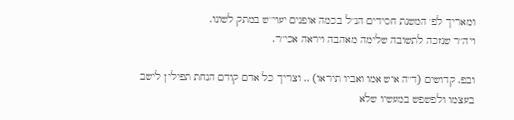ומאריך לפ' המשנת חסידים הנ"ל בכמה אופנים יעוי"ש במתק לשונו.
ויה"ר שנזכה לתשובה שלימה מאהבה ויראה אכי"ר.

ובפ. קדושים (ד"ה איש אמו ואביו תיראו) .. וצריך כל אדם קודם הנחת תפילין לישב בעצמו ולפשפש במעשיו שלא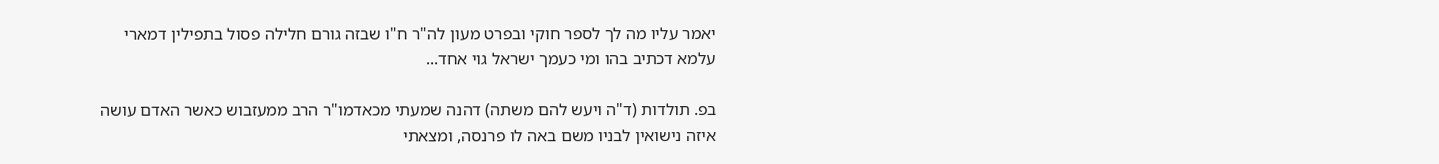יאמר עליו מה לך לספר חוקי ובפרט מעון לה"ר ח"ו שבזה גורם חלילה פסול בתפילין דמארי עלמא דכתיב בהו ומי כעמך ישראל גוי אחד...

בפ. תולדות (ד"ה ויעש להם משתה) דהנה שמעתי מכאדמו"ר הרב ממעזבוש כאשר האדם עושה איזה נישואין לבניו משם באה לו פרנסה, ומצאתי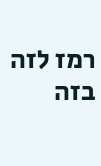רמז לזה בזה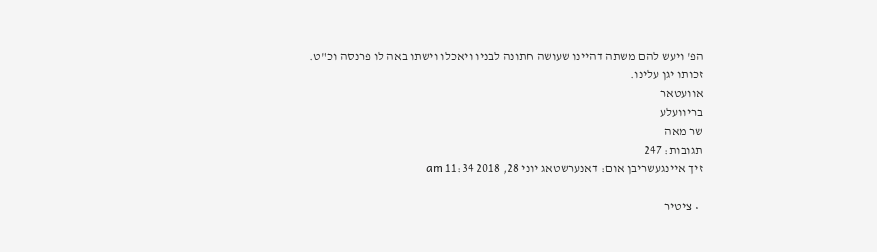הפ' ויעש להם משתה דהיינו שעושה חתונה לבניו ויאכלו וישתו באה לו פרנסה וכ"ט.
זכותו יגן עלינו.
אוועטאר
בריוועלע
שר מאה
תגובות: 247
זיך איינגעשריבן אום: דאנערשטאג יוני 28, 2018 11:34 am

  • ציטיר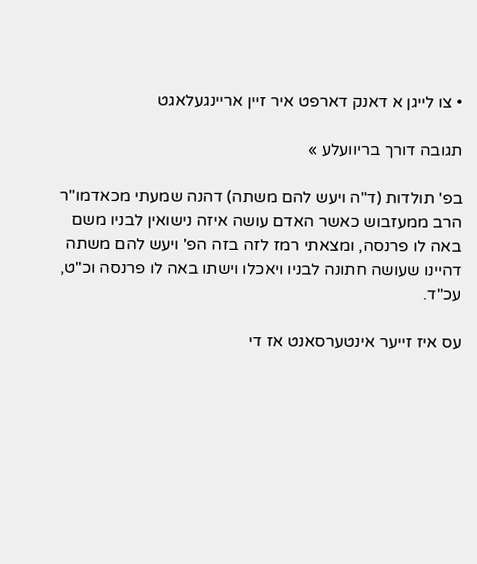• צו לייגן א דאנק דארפט איר זיין אריינגעלאגט

תגובה דורך בריוועלע »

בפ' תולדות (ד"ה ויעש להם משתה) דהנה שמעתי מכאדמו"ר הרב ממעזבוש כאשר האדם עושה איזה נישואין לבניו משם באה לו פרנסה, ומצאתי רמז לזה בזה הפ' ויעש להם משתה דהיינו שעושה חתונה לבניו ויאכלו וישתו באה לו פרנסה וכ"ט, עכ"ד.

עס איז זייער אינטערסאנט אז די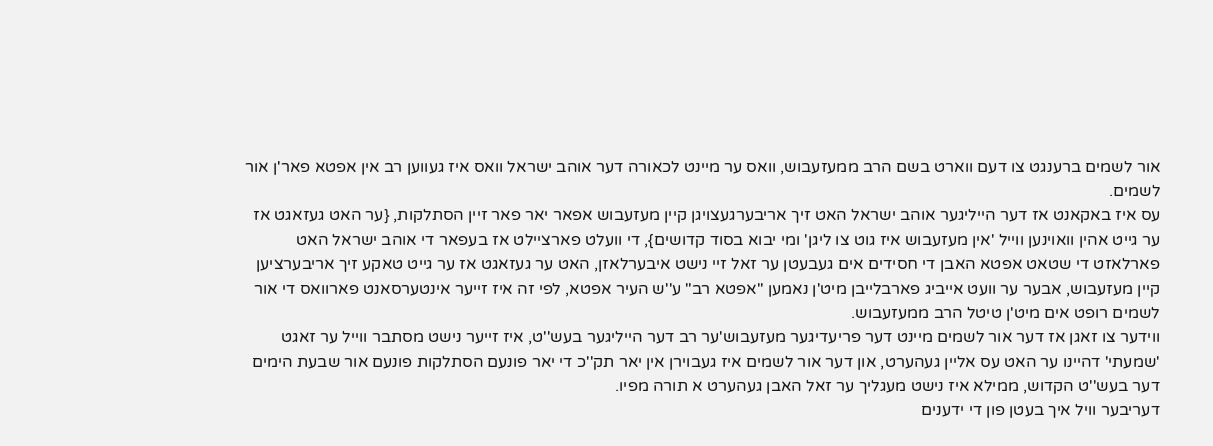אור לשמים ברענגט צו דעם ווארט בשם הרב ממעזעבוש, וואס ער מיינט לכאורה דער אוהב ישראל וואס איז געווען רב אין אפטא פאר'ן אור לשמים.
עס איז באקאנט אז דער הייליגער אוהב ישראל האט זיך אריבערגעצויגן קיין מעזעבוש אפאר יאר פאר זיין הסתלקות, {ער האט געזאגט אז ער גייט אהין וואוינען ווייל 'אין מעזעבוש איז גוט צו ליגן' ומי יבוא בסוד קדושים}, די וועלט פארציילט אז בעפאר די אוהב ישראל האט פארלאזט די שטאט אפטא האבן די חסידים אים געבעטן ער זאל זיי נישט איבערלאזן, האט ער געזאגט אז ער גייט טאקע זיך אריבערציען קיין מעזעבוש, אבער ער וועט אייביג פארבלייבן מיט'ן נאמען "אפטא רב" ע''ש העיר אפטא, לפי זה איז זייער אינטערסאנט פארוואס די אור לשמים רופט אים מיט'ן טיטל הרב ממעזעבוש.
ווידער צו זאגן אז דער אור לשמים מיינט דער פריעדיגער מעזעבוש'ער רב דער הייליגער בעש''ט, איז זייער נישט מסתבר ווייל ער זאגט 'שמעתי' דהיינו ער האט עס אליין געהערט, און דער אור לשמים איז געבוירן אין יאר תק''כ די יאר פונעם הסתלקות פונעם אור שבעת הימים דער בעש''ט הקדוש, ממילא איז נישט מעגליך ער זאל האבן געהערט א תורה מפיו.
דעריבער וויל איך בעטן פון די ידענים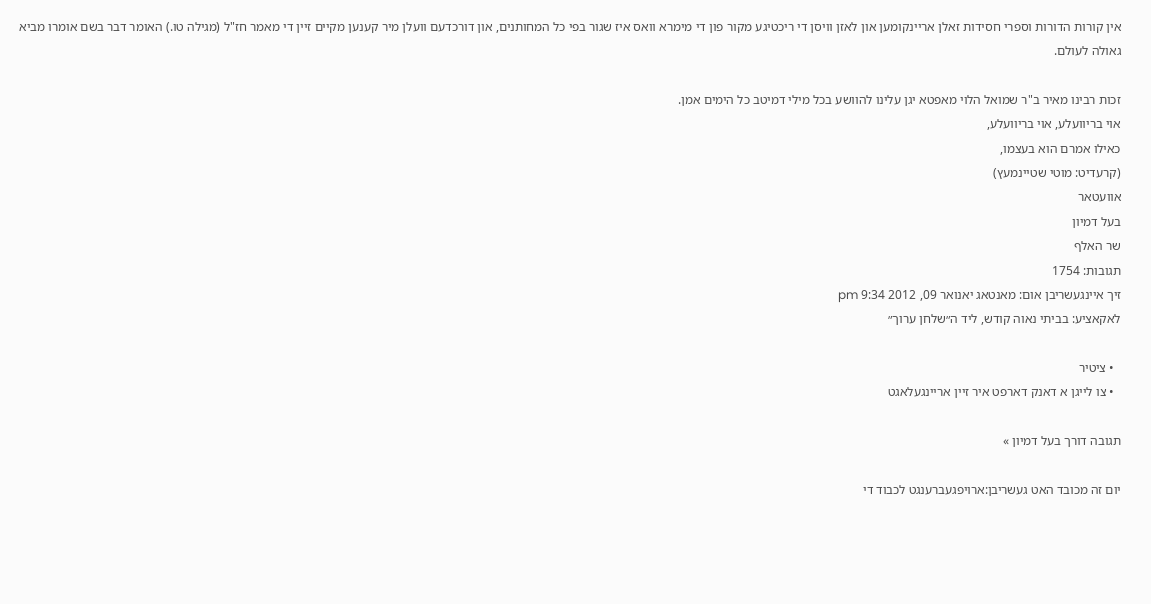אין קורות הדורות וספרי חסידות זאלן אריינקומען און לאזן וויסן די ריכטיגע מקור פון די מימרא וואס איז שגור בפי כל המחותנים, און דורכדעם וועלן מיר קענען מקיים זיין די מאמר חז"ל (מגילה טו.) האומר דבר בשם אומרו מביא גאולה לעולם.

זכות רבינו מאיר ב"ר שמואל הלוי מאפטא יגן עלינו להוושע בכל מילי דמיטב כל הימים אמן.
אוי בריוועלע, אוי בריוועלע,
כאילו אמרם הוא בעצמו,
(קרעדיט: מוטי שטיינמעץ)
אוועטאר
בעל דמיון
שר האלף
תגובות: 1754
זיך איינגעשריבן אום: מאנטאג יאנואר 09, 2012 9:34 pm
לאקאציע: בביתי נאוה קודש, ליד ה״שלחן ערוך״

  • ציטיר
  • צו לייגן א דאנק דארפט איר זיין אריינגעלאגט

תגובה דורך בעל דמיון »

יום זה מכובד האט געשריבן:ארויפגעברענגט לכבוד די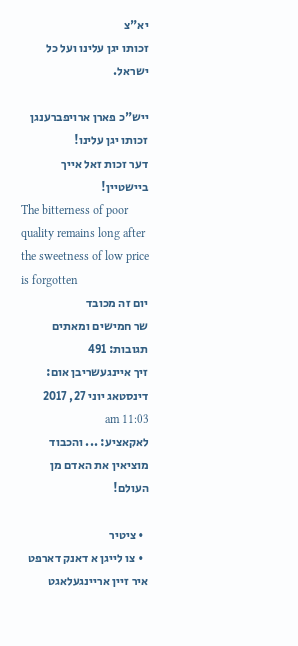יא"צ
זכותו יגן עלינו ועל כל ישראל.

ייש"כ פארן ארויפברענגן
זכותו יגן עלינו!
דער זכות זאל אייך ביישטיין!
The bitterness of poor quality remains long after the sweetness of low price is forgotten
יום זה מכובד
שר חמישים ומאתים
תגובות: 491
זיך איינגעשריבן אום: דינסטאג יוני 27, 2017 11:03 am
לאקאציע: ... והכבוד מוציאין את האדם מן העולם!

  • ציטיר
  • צו לייגן א דאנק דארפט איר זיין אריינגעלאגט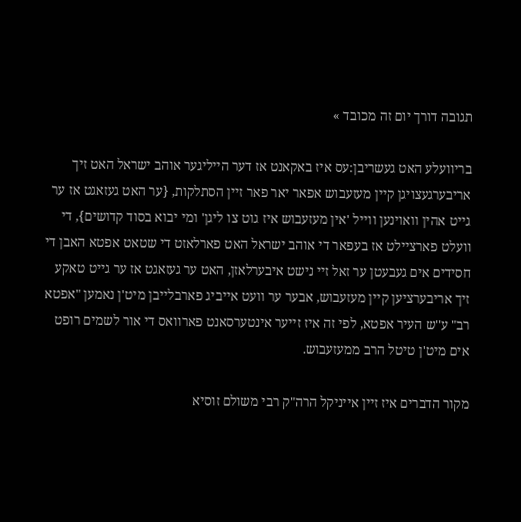תגובה דורך יום זה מכובד »

בריוועלע האט געשריבן:עס איז באקאנט אז דער הייליגער אוהב ישראל האט זיך אריבערגעצויגן קיין מעזעבוש אפאר יאר פאר זיין הסתלקות, {ער האט געזאגט אז ער גייט אהין וואוינען ווייל 'אין מעזעבוש איז גוט צו ליגן' ומי יבוא בסוד קדושים}, די וועלט פארציילט אז בעפאר די אוהב ישראל האט פארלאזט די שטאט אפטא האבן די חסידים אים געבעטן ער זאל זיי נישט איבערלאזן, האט ער געזאגט אז ער גייט טאקע זיך אריבערציען קיין מעזעבוש, אבער ער וועט אייביג פארבלייבן מיט'ן נאמען "אפטא רב" ע''ש העיר אפטא, לפי זה איז זייער אינטערסאנט פארוואס די אור לשמים רופט אים מיט'ן טיטל הרב ממעזעבוש.

מקור הדברים איז זיין אייניקל הרה"ק רבי משולם זוסיא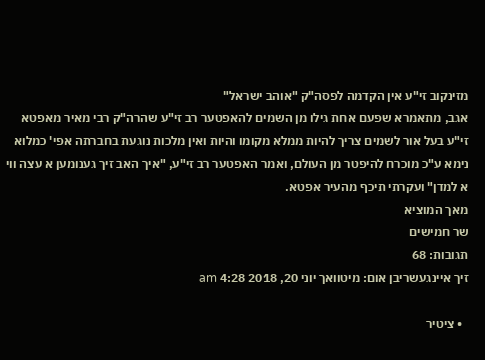מזינקוב זי"ע אין הקדמה לפסה"ק "אוהב ישראל"
אגב, מתאמרא שפעם אחת גילו מן השמים להאפטער רב זי"ע שהרה"ק רבי מאיר מאפטא זי"ע בעל אור לשמים צריך להיות ממלא מקומו והיות ואין מלכות נוגעת בחברתה אפי' כמלוא נימא ע"כ מוכרח להיפטר מן העולם, ואמר האפטער רב זי"ע, "איך האב זיך גענומען א עצה ווי א למדן" ועקרתי תיכף מהעיר אפטא.
מאך המוציא
שר חמישים
תגובות: 68
זיך איינגעשריבן אום: מיטוואך יוני 20, 2018 4:28 am

  • ציטיר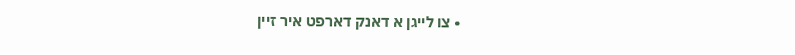• צו לייגן א דאנק דארפט איר זיין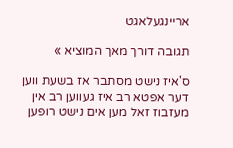אריינגעלאגט

תגובה דורך מאך המוציא »

ס'איז נישט מסתבר אז בשעת ווען דער אפטא רב איז געווען רב אין מעזבוז זאל מען אים נישט רופען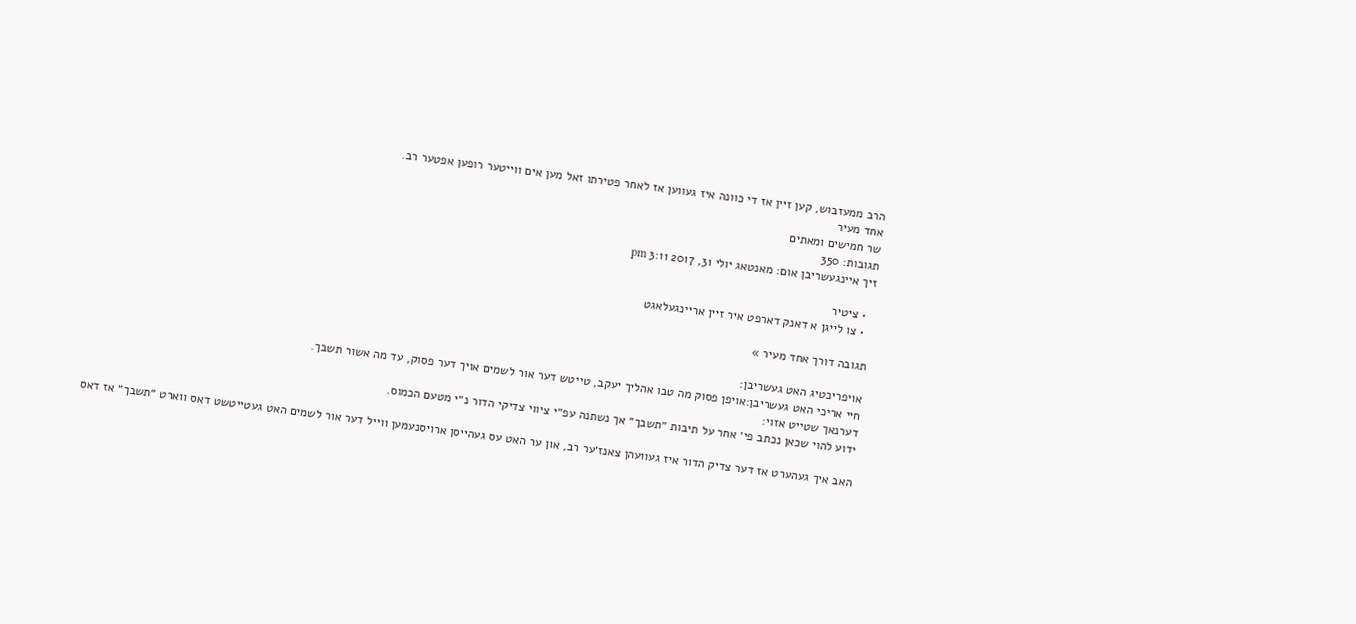הרב ממעזבוש, קען זיין אז די כוונה איז געווען אז לאחר פטירתו זאל מען אים ווייטער רופען אפטער רב.
אחד מעיר
שר חמישים ומאתים
תגובות: 350
זיך איינגעשריבן אום: מאנטאג יולי 31, 2017 3:11 pm

  • ציטיר
  • צו לייגן א דאנק דארפט איר זיין אריינגעלאגט

תגובה דורך אחד מעיר »

אויפריכטיג האט געשריבן:
חיי אריכי האט געשריבן:אויפן פסוק מה טבו אהליך יעקב, טייטש דער אור לשמים אויך דער פסוק, עד מה אשור תשבך.
דערנאך שטייט אזוי:
ידוע להוי שכאן נכתב פי׳ אחר על תיבות ״תשבך״ אך נשתנה עפ״י ציווי צדיקי הדור נ״י מטעם הכמוס.

האב איך געהערט אז דער צדיק הדור איז געוועהן צאנז׳ער רב, און ער האט עס געהייסן ארויסנעמען ווייל דער אור לשמים האט געטייטשט דאס ווארט ״תשבך״ אז דאס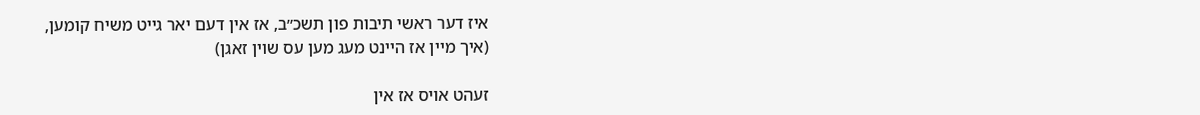איז דער ראשי תיבות פון תשכ״ב, אז אין דעם יאר גייט משיח קומען,
(איך מיין אז היינט מעג מען עס שוין זאגן)

זעהט אויס אז אין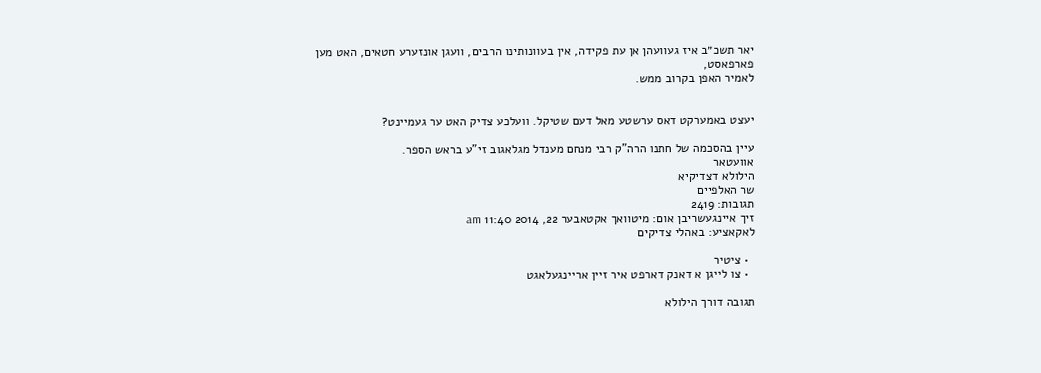יאר תשכ״ב איז געוועהן אן עת פקידה, אין בעוונותינו הרבים, וועגן אונזערע חטאים, האט מען פארפאסט,
לאמיר האפן בקרוב ממש.


יעצט באמערקט דאס ערשטע מאל דעם שטיקל. וועלכע צדיק האט ער געמיינט?

עיין בהסכמה של חתנו הרה"ק רבי מנחם מענדל מגלאגוב זי"ע בראש הספר.
אוועטאר
הילולא דצדיקיא
שר האלפיים
תגובות: 2419
זיך איינגעשריבן אום: מיטוואך אקטאבער 22, 2014 11:40 am
לאקאציע: באהלי צדיקים

  • ציטיר
  • צו לייגן א דאנק דארפט איר זיין אריינגעלאגט

תגובה דורך הילולא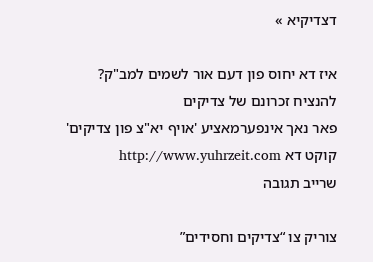דצדיקיא »

איז דא יחוס פון דעם אור לשמים למב"ק?
להנציח זכרונם של צדיקים
פאר נאך אינפערמאציע 'אויף יא"צ פון צדיקים' קוקט דא http://www.yuhrzeit.com
שרייב תגובה

צוריק צו “צדיקים וחסידים”